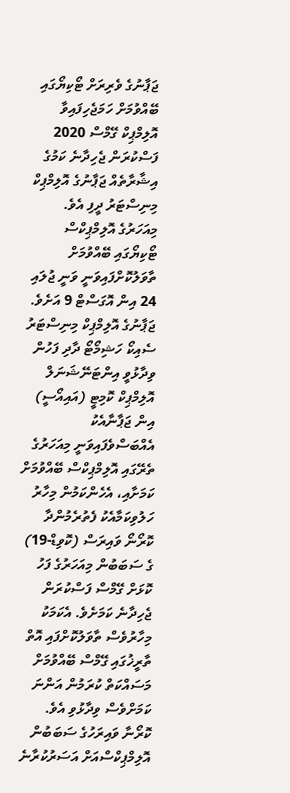ޖަޕާނުގެ ވެރިރަށް ޓޯކިޔޯގައި ބޭއްވުމަށް ހަމަޖެހިފައިވާ އޮލިމްޕިކް ގޭމްސް 2020 ފަސްކުރަން ޖެހިދާނެ ކަމުގެ އިޝާރާތެއް ޖަޕާނުގެ އޮލިމްޕިކް މިނިސްޓަރު ދީފި އެވެ.
މިއަހަރުގެ އޮލިމްޕިކްސް ޓޯކިޔޯގައި ބޭއްވުމަށް ތާވަލުކޮށްފައިވަނީ ވަނީ ޖުލައި 24 އިން އޮގަސްޓް 9 އަށެވެ.
ޖަޕާނުގެ އޮލިމްޕިކް މިނިސްޓަރު ސެއިކޯ ހަޝިމޯޓޯ ދާދި ފަހުން ވިދާޅުވީ އިންޓަނޭޝަނަލް އޮލިމްޕިކް ކޮމިޓީ (އައިއޯސީ) އިން ޖަޕާނާއެކު އެއްބަސްވެފައިވަނީ މިއަހަރުގެ ތެރޭގައި އޮލިމްޕިކްސް ބޭއްވުމަށް ކަމަށާއި، އެހެންކަމުން މިހާރު ހަލުވިކަމާއެކު ފެތުރެމުންދާ ކޮރޯނޯ ވައިރަސް (ކޮވިޑް-19) ގެ ސަބަބުން މިއަހަރުގެ ފަހު ކޮޅަށް ގޭމްސް ފަސްކުރަން ޖެހިދާނެ ކަމަށެވެ. އެކަމަކު މިހާރުވެސް ތާވަލުކޮށްފައި އޮތް ތާރީޚުގައި ގޭމްސް ބޭއްވުމަށް މަސައްކަތް ކުރަމުން އަންނަ ކަމަށްވެސް ވިދާޅުވި އެވެ.
ކޮރޯނާ ވައިރަހުގެ ސަބަބުން އޮލިމްޕިކްސްއަށް އަސަރުކުރާނެ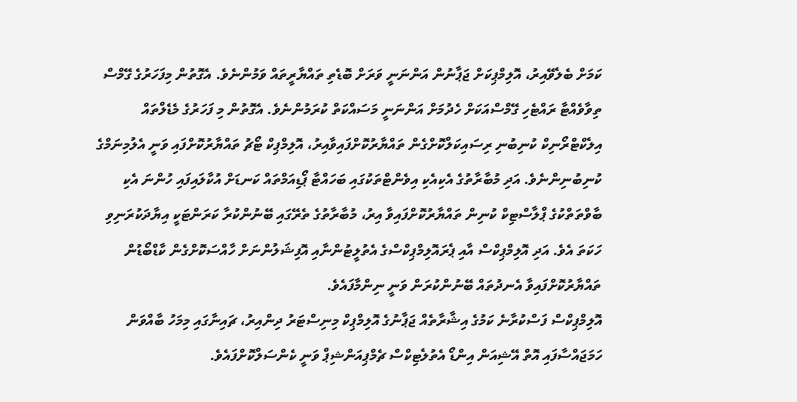ކަމަށް ބެލެވޭއިރު، އޮލިމްޕިކަށް ޖަޕާނުން އަންނަނީ ވަރަށް ބޮޑެތި ތައްޔާރީތައް ވަމުންނެވެ. އެގޮތުން މިފަހަރުގެ ގޭމްސް ތިވާވެއްޓާ ރައްޓެހި ގޭމްސްއަކަށް ހެދުމަށް އަންނަނީ މަސައްކަތް ކުރަމުންނެވެ. އެގޮތުން މި ފަހަރުގެ މެޑެލްތައް އިލެކްޓްރޯނިކް ކުނިބުނި ރިސައިކަލްކޮށްގެން ތައްޔާރުކޮށްފައިވާއިރު، އޮލިމްޕިކް ޓޯޗު ތައްޔާރުކޮށްފައި ވަނީ އެލުމިނަމްގެ ކުނިބުނިންނެވެ. އަދި މުބާރާތުގެ އެކިއެކި އިވެންޓްތަކުގައި ބަހައްޓާ ޕޯޑިއަމްތައް ކަނޑަށް އުކާލައިފައި ހުންނަ އެކި ބާވްތަތްކުގެ ޕްލާސްޓިކް ކުނިން ތައްޔާރުކޮށްފައިވާ އިރު، މުބާރާތުގެ ތެރޭގައި ބޭނުންކުރާ ކަރަންޓަކީ އިޔާދަކުރަނިވި ހަކަތަ އެވެ. އަދި އޮލިމްޕިކްސް އާއި ޕެރައޮލިމްޕިކްސްގެ އެތުލީޓުންނާއި އޮފިޝަލުންނަށް ހާއްސަކޮށްގެން ކާޑްބޯޑުން ތައްޔާރުކޮށްފައިވާ އެނދުތައް ބޭނުންކުރަން ވަނީ ނިންމާފައެވެ.
އޮލިމްޕިކްސް ފަސްކުރާނެ ކަމުގެ އިޝާރާތެއް ޖަޕާނުގެ އޮލިމްޕިކް މިނިސްޓަރު ދިންއިރު، ޗައިނާގައި މިމަހު ބާއްވަން ހަމަޖައްސާފައި އޮތް އޭޝިއަން އިންޑޯ އެތުލެޓިކްސް ޗެމްޕިއަންޝިޕް ވަނީ ކެންސަލްކޮށްފައެވެ.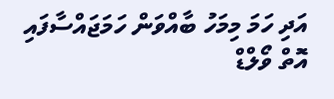އަދި ހަމަ މިމަހު ބާއްވަން ހަމަޖައްސާފައި އޮތް ވޯލްޑް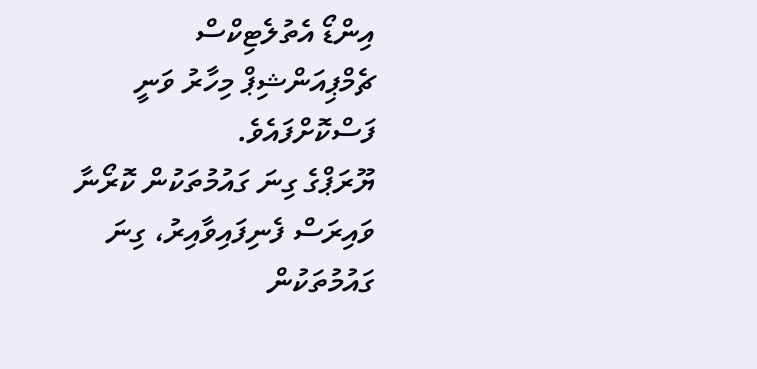އިންޑޯ އެތުލެޓިކްސް ޗެމްޕިއަންޝިޕް މިހާރު ވަނީ ފަސްކޮށްފައެވެ.
ޔޫރަޕްގެ ގިނަ ގައުމުތަކުން ކޮރޯނާ ވައިރަސް ފެނިފައިވާއިރު، ގިނަ ގައުމުތަކުން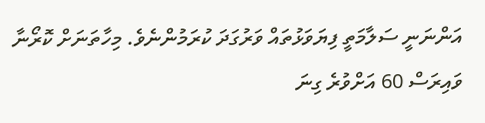އަންނަނީ ސަލާމަތީ ފިޔަވަޅުތައް ވަރުގަދަ ކުރަމުންނެވެ. މިހާތަނަށް ކޮރޯނާ ވައިރަސް 60 އަށްވުރެ ގިނަ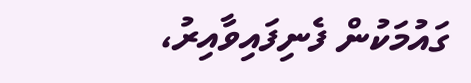ގައުމަކުން ފެނިފައިވާއިރު،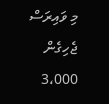މި ވައިރަސް ޖެހިގެން 3،000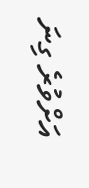އަށްވުރެ ގިނަ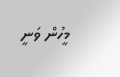މީހުން ވަނީ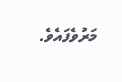މަރުވެފައެވެ.